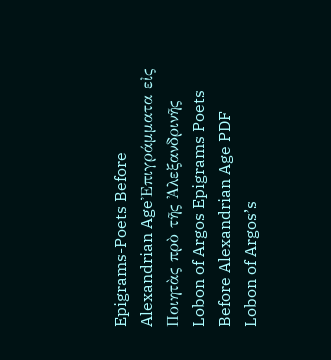Epigrams-Poets Before Alexandrian AgeἘπιγράμματα εἰς Ποιητὰς πρὸ τῆς Ἀλεξανδρινῆς
Lobon of Argos Epigrams Poets Before Alexandrian Age PDF
Lobon of Argos’s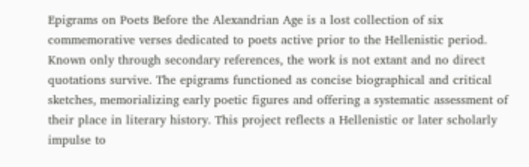Epigrams on Poets Before the Alexandrian Age is a lost collection of six commemorative verses dedicated to poets active prior to the Hellenistic period. Known only through secondary references, the work is not extant and no direct quotations survive. The epigrams functioned as concise biographical and critical sketches, memorializing early poetic figures and offering a systematic assessment of their place in literary history. This project reflects a Hellenistic or later scholarly impulse to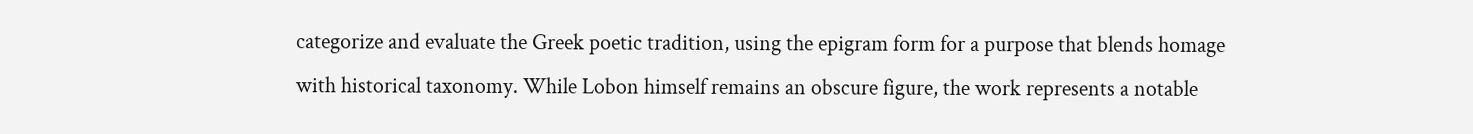categorize and evaluate the Greek poetic tradition, using the epigram form for a purpose that blends homage with historical taxonomy. While Lobon himself remains an obscure figure, the work represents a notable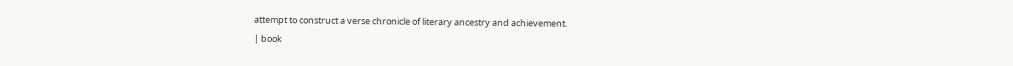attempt to construct a verse chronicle of literary ancestry and achievement.
| book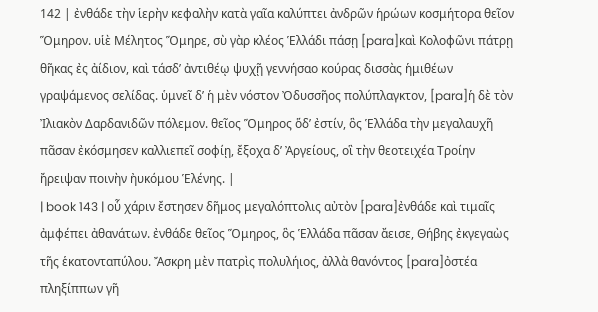142 | ἐνθάδε τὴν ἱερὴν κεφαλὴν κατὰ γαῖα καλύπτει ἀνδρῶν ἡρώων κοσμήτορα θεῖον Ὅμηρον. υἱὲ Μέλητος Ὅμηρε, σὺ γὰρ κλέος Ἑλλάδι πάσῃ [para]καὶ Κολοφῶνι πάτρῃ θῆκας ἐς ἀίδιον, καὶ τάσδ’ ἀντιθέῳ ψυχῇ γεννήσαο κούρας δισσὰς ἡμιθέων γραψάμενος σελίδας. ὑμνεῖ δ’ ἡ μὲν νόστον Ὀδυσσῆος πολύπλαγκτον, [para]ἡ δὲ τὸν Ἰλιακὸν Δαρδανιδῶν πόλεμον. θεῖος Ὅμηρος ὅδ’ ἐστίν, ὃς Ἑλλάδα τὴν μεγαλαυχῆ πᾶσαν ἐκόσμησεν καλλιεπεῖ σοφίῃ, ἔξοχα δ’ Ἀργείους, οἳ τὴν θεοτειχέα Τροίην ἤρειψαν ποινὴν ἠυκόμου Ἑλένης. |
| book 143 | οὗ χάριν ἔστησεν δῆμος μεγαλόπτολις αὐτὸν [para]ἐνθάδε καὶ τιμαῖς ἀμφέπει ἀθανάτων. ἐνθάδε θεῖος Ὅμηρος, ὃς Ἑλλάδα πᾶσαν ἄεισε, Θήβης ἐκγεγαὼς τῆς ἑκατονταπύλου. Ἄσκρη μὲν πατρὶς πολυλήιος, ἀλλὰ θανόντος [para]ὀστέα πληξίππων γῆ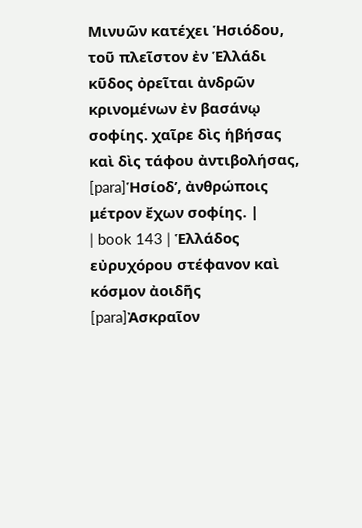Μινυῶν κατέχει Ἡσιόδου, τοῦ πλεῖστον ἐν Ἑλλάδι κῦδος ὀρεῖται ἀνδρῶν κρινομένων ἐν βασάνῳ σοφίης. χαῖρε δὶς ἡβήσας καὶ δὶς τάφου ἀντιβολήσας, [para]Ἡσίοδ’, ἀνθρώποις μέτρον ἔχων σοφίης. |
| book 143 | Ἑλλάδος εὐρυχόρου στέφανον καὶ κόσμον ἀοιδῆς [para]Ἀσκραῖον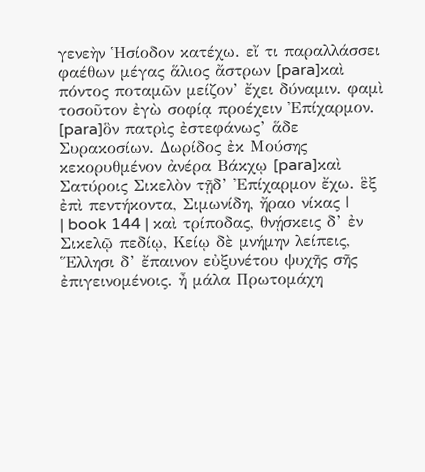γενεὴν Ἡσίοδον κατέχω. εἴ τι παραλλάσσει φαέθων μέγας ἅλιος ἄστρων [para]καὶ πόντος ποταμῶν μείζον’ ἔχει δύναμιν. φαμὶ τοσοῦτον ἐγὼ σοφίᾳ προέχειν Ἐπίχαρμον. [para]ὃν πατρὶς ἐστεφάνως’ ἅδε Συρακοσίων. Δωρίδος ἐκ Μούσης κεκορυθμένον ἀνέρα Βάκχῳ [para]καὶ Σατύροις Σικελὸν τῇδ’ Ἐπίχαρμον ἔχω. ἓξ ἐπὶ πεντήκοντα, Σιμωνίδη, ἤραο νίκας |
| book 144 | καὶ τρίποδας, θνῄσκεις δ’ ἐν Σικελῷ πεδίῳ, Κείῳ δὲ μνήμην λείπεις, Ἕλλησι δ’ ἔπαινον εὐξυνέτου ψυχῆς σῆς ἐπιγεινομένοις. ἦ μάλα Πρωτομάχη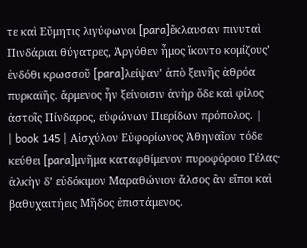τε καὶ Εὔμητις λιγύφωνοι [para]ἔκλαυσαν πινυταὶ Πινδάριαι θύγατρες, Ἀργόθεν ἦμος ἵκοντο κομίζους’ ἐνδόθι κρωσσοῦ [para]λείψαν’ ἀπὸ ξεινῆς ἀθρόα πυρκαϊῆς. ἄρμενος ἦν ξείνοισιν ἀνὴρ ὅδε καὶ φίλος ἀστοῖς Πίνδαρος, εὐφώνων Πιερίδων πρόπολος. |
| book 145 | Αἰσχύλον Εὐφορίωνος Ἀθηναῖον τόδε κεύθει [para]μνῆμα καταφθίμενον πυροφόροιο Γέλας· ἀλκὴν δ’ εὐδόκιμον Μαραθώνιον ἄλσος ἂν εἴποι καὶ βαθυχαιτήεις Μῆδος ἐπιστάμενος.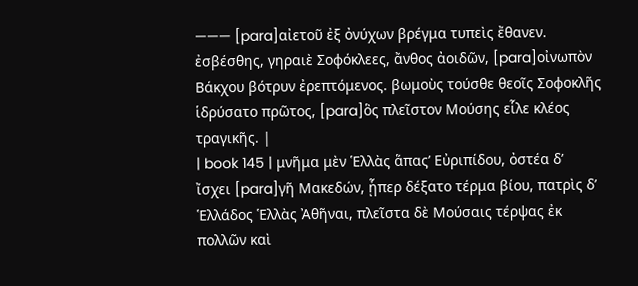——— [para]αἰετοῦ ἐξ ὀνύχων βρέγμα τυπεὶς ἔθανεν. ἐσβέσθης, γηραιὲ Σοφόκλεες, ἄνθος ἀοιδῶν, [para]οἰνωπὸν Βάκχου βότρυν ἐρεπτόμενος. βωμοὺς τούσθε θεοῖς Σοφοκλῆς ἱδρύσατο πρῶτος, [para]ὃς πλεῖστον Μούσης εἷλε κλέος τραγικῆς. |
| book 145 | μνῆμα μὲν Ἑλλὰς ἅπας’ Εὐριπίδου, ὀστέα δ’ ἴσχει [para]γῆ Μακεδών, ᾗπερ δέξατο τέρμα βίου, πατρὶς δ’ Ἑλλάδος Ἑλλὰς Ἀθῆναι, πλεῖστα δὲ Μούσαις τέρψας ἐκ πολλῶν καὶ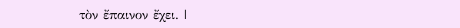τὸν ἔπαινον ἔχει. |